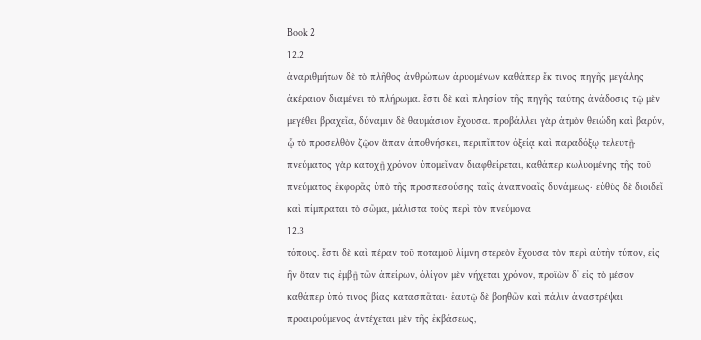Book 2
12.2
ἀναριθμήτων δὲ τὸ πλῆθος ἀνθρώπων ἀρυομένων καθάπερ ἔκ τινος πηγῆς μεγάλης ἀκέραιον διαμένει τὸ πλήρωμα. ἔστι δὲ καὶ πλησίον τῆς πηγῆς ταύτης ἀνάδοσις τῷ μὲν μεγέθει βραχεῖα, δύναμιν δὲ θαυμάσιον ἔχουσα. προβάλλει γὰρ ἀτμὸν θειώδη καὶ βαρύν, ᾧ τὸ προσελθὸν ζῷον ἅπαν ἀποθνήσκει, περιπῖπτον ὀξείᾳ καὶ παραδόξῳ τελευτῇ· πνεύματος γὰρ κατοχῇ χρόνον ὑπομεῖναν διαφθείρεται, καθάπερ κωλυομένης τῆς τοῦ πνεύματος ἐκφορᾶς ὑπὸ τῆς προσπεσούσης ταῖς ἀναπνοαῖς δυνάμεως· εὐθὺς δὲ διοιδεῖ καὶ πίμπραται τὸ σῶμα, μάλιστα τοὺς περὶ τὸν πνεύμονα
12.3
τόπους. ἔστι δὲ καὶ πέραν τοῦ ποταμοῦ λίμνη στερεὸν ἔχουσα τὸν περὶ αὑτὴν τύπον, εἰς ἣν ὅταν τις ἐμβῇ τῶν ἀπείρων, ὀλίγον μὲν νήχεται χρόνον, προϊὼν δʼ εἰς τὸ μέσον καθάπερ ὑπό τινος βίας κατασπᾶται· ἑαυτῷ δὲ βοηθῶν καὶ πάλιν ἀναστρέψαι προαιρούμενος ἀντέχεται μὲν τῆς ἐκβάσεως,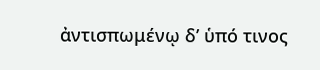ἀντισπωμένῳ δʼ ὑπό τινος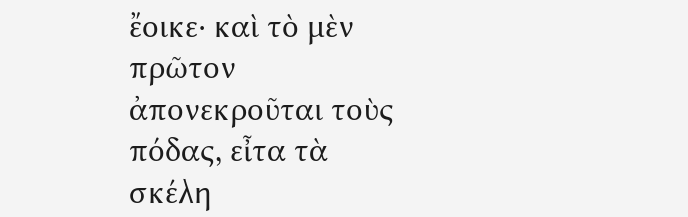ἔοικε· καὶ τὸ μὲν πρῶτον ἀπονεκροῦται τοὺς πόδας, εἶτα τὰ σκέλη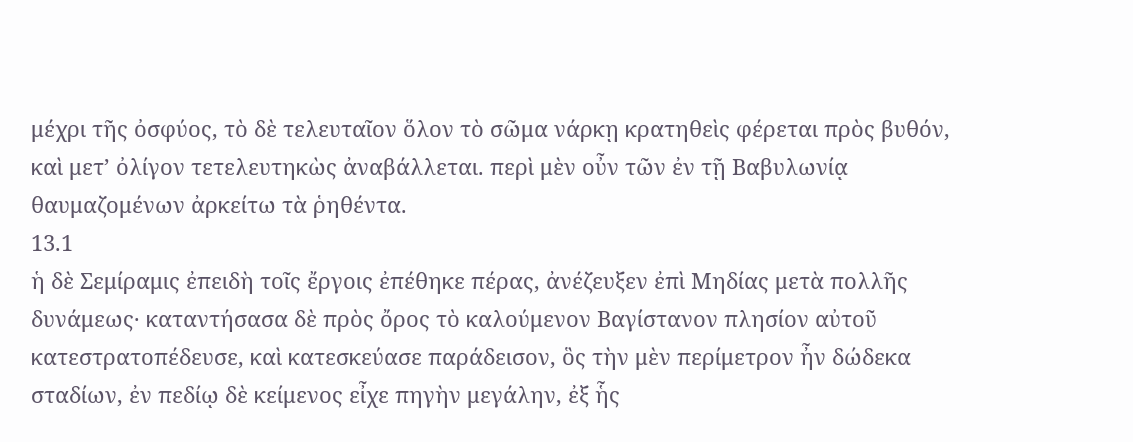μέχρι τῆς ὀσφύος, τὸ δὲ τελευταῖον ὅλον τὸ σῶμα νάρκῃ κρατηθεὶς φέρεται πρὸς βυθόν, καὶ μετʼ ὀλίγον τετελευτηκὼς ἀναβάλλεται. περὶ μὲν οὖν τῶν ἐν τῇ Βαβυλωνίᾳ θαυμαζομένων ἀρκείτω τὰ ῥηθέντα.
13.1
ἡ δὲ Σεμίραμις ἐπειδὴ τοῖς ἔργοις ἐπέθηκε πέρας, ἀνέζευξεν ἐπὶ Μηδίας μετὰ πολλῆς δυνάμεως· καταντήσασα δὲ πρὸς ὄρος τὸ καλούμενον Βαγίστανον πλησίον αὐτοῦ κατεστρατοπέδευσε, καὶ κατεσκεύασε παράδεισον, ὃς τὴν μὲν περίμετρον ἦν δώδεκα σταδίων, ἐν πεδίῳ δὲ κείμενος εἶχε πηγὴν μεγάλην, ἐξ ἧς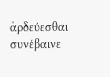ἀρδεύεσθαι συνέβαινε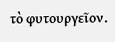τὸ φυτουργεῖον.